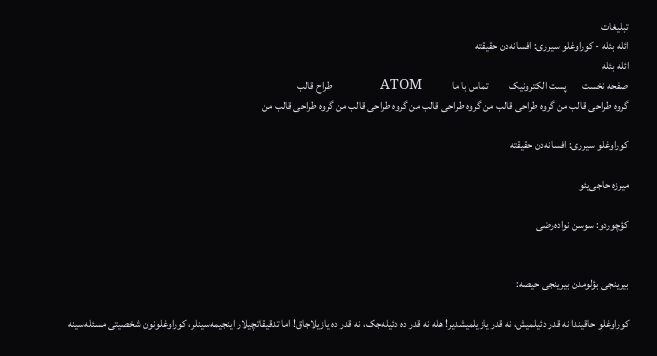تبلیغات
ائله بئله - کوراوغلو سیرری: افسانه‌دن حقیقته
ائله بئله
صفحه نخست       پست الکترونیک          تماس با ما              ATOM            طراح قالب
گروه طراحی قالب من گروه طراحی قالب من گروه طراحی قالب من گروه طراحی قالب من گروه طراحی قالب من

کوراوغلو سیرری: افسانه‌دن حقیقته

میرزه حاجی‌یئو

کؤچوردو: سوسن نواده‌رضی


بیرینجی بؤلومدن بیرینجی حیصه:

کوراوغلو حاقیندا نه قدر دئیلمیش، نه قدر یازیلمیشدیر! هله نه قدر ده دئیله‌جک، نه قدر ده یازیلاجاق! اما تدقیقاتچیلار اینجیمه‌سینلر، کوراوغلونون شخصیتی مسئله‌سینه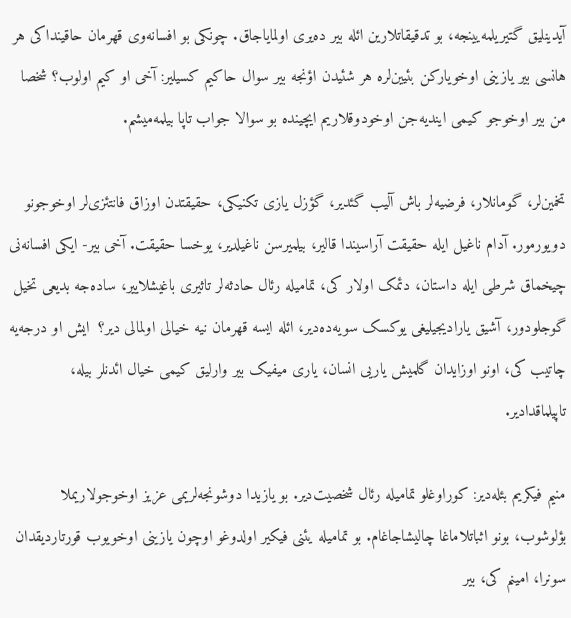آیدینلیق گتیریلمه‌یینجه، بو تدقیقاتلارین ائله بیر ده‌یری اولمایاجاق. چونکی بو افسانه‌وی قهرمان حاقینداکی هر هانسی بیر یازینی اوخویارکن بئیین‌لره هر شئیدن اؤنجه بیر سوال حاکیم کسیلیر: آخی او کیم اولوب؟ شخصا من بیر اوخوجو کیمی ایندیه‌جن اوخودوقلاریم ایچینده بو سوالا جواب تاپا بیلمه‌میشم.

تخمین‌لر، گومانلار، فرضیه‌لر باش آلیب گئدیر، گؤزل یازی تکنیکی، حقیقتدن اوزاق فانتئزی‌لر اوخوجونو دویورمور. آدام ناغیل ایله حقیقت آراسیندا قالیر، بیلمیرسن ناغیلدیر، یوخسا حقیقت. آخی بیر- ایکی افسانه‌نی چیخماق شرطی ایله داستان، دئمک اولار کی، تمامیله رئال حادثه‌لر تاثیری باغیشلاییر، ساده‌جه بدیعی تخیل گوجلودور، آشیق یارادیجیلیغی یوکسک سویه‌ده‌دیر، ائله ایسه قهرمان نیه خیالی اولمالی دیر؟  ایش او درجه‌یه چاتیب کی، اونو اوزایدان گلمیش یاریی انسان، یاری میفیک بیر وارلیق کیمی خیال ائدنلر بیله، تاپیلماقدادیر.

منیم فیکریم بئله‌دیر: کوراوغلو تمامیله رئال شخصیت‌دیر. بو یازیدا دوشونجه‌لریمی عزیز اوخوجولاریملا بؤلوشوب، بونو اثباتلاماغا چالیشاجاغام. بو تمامیله یئنی فیکیر اولدوغو اوچون یازینی اوخویوب قورتاردیقدان سونرا، امینم کی، بیر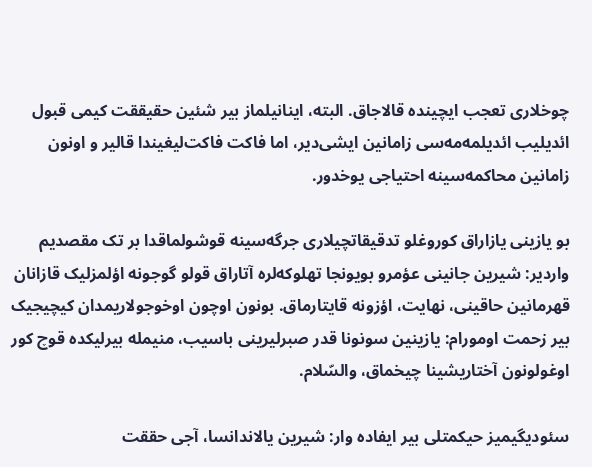چوخلاری تعجب ایچینده قالاجاق. البته، اینانیلماز بیر شئین حقیققت کیمی قبول ائدیلیب ائدیلمه‌مه‌سی زامانین ایشی‌دیر، اما فاکت فاکت‌لیغیندا قالیر و اونون زامانین محاکمه‌سینه احتیاجی یوخدور.

بو یازینی یازاراق کوروغلو تدقیقاتچیلاری جرگه‌سینه قوشولماقدا بر تک مقصدیم واردیر: شیرین جانینی عؤمرو بویونجا تهلوکه‌لره آتاراق قولو گوجونه اؤلمزلیک قازانان قهرمانین حاقینی، نهایت، اؤزونه قایتارماق. بونون اوچون اوخوجولاریمدان کیچیجیک بیر زحمت اومورام: یازینین سونونا قدر صبرلیرینی باسیب، منیمله بیرلیکده قوچ کور اوغولونون آختاریشینا چیخماق، والسّلام.

سئودیگیمیز حیکمتلی بیر ایفاده وار: شیرین یالاندانسا، آجی حققت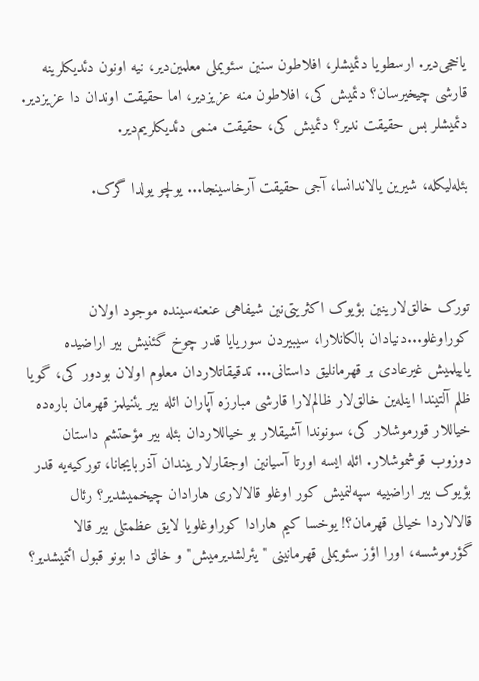یاخجی‌دیر. ارسطویا دئمیشلر، افلاطون سنین سئویملی معلمین‌دیر، نیه اونون دئدیکلرینه قارشی چیخیرسان؟ دئمیش کی، افلاطون منه عزیزدیر، اما حقیقت اوندان دا عزیزدیر. دئمیشلر بس حقیقت ندیر؟ دئمیش کی، حقیقت منمی دئدیکلریم‌دیر.

بئله‌لیکله، شیرین یالاندانسا، آجی حقیقت آرخاسینجا... یولچو یولدا گرک.



تورک خالق‌لارینین بؤیوک اکثریتی‌نین شیفاهی عنعنه‌سینده موجود اولان کوراوغلو...دنیادان بالکانلارا، سیبیردن سوریایا قدر چوخ گئنیش بیر اراضیده یاییلمیش غیرعادی بر قهرمانلیق داستانی... تدقیقاتلاردان معلوم اولان بودور کی، گویا ظلم آلتیندا اینله‌ین خالق‌لار ظالم‌لارا قارشی مبارزه آپاران ائله بیر یئنیلمز قهرمان باره‌ده خیاللار قورموشلار کی، سونوندا آشیقلار بو خیاللاردان بئله بیر مؤحتشم داستان دوزوب قوشموشلار. ائله ایسه اورتا آسیانین اوجقارلارییندان آذربایجانا، تورکیه‌یه قدر بؤیوک بیر اراضییه سپه‌لنمیش کور اوغلو قالالاری هارادان چیخمیشدیر؟ رئال قالالاردا خیالی قهرمان؟! یوخسا کیم هارادا کوراوغلویا لایق عظمتلی بیر قالا گؤرموشسه، اورا اؤز سئویملی قهرمانینی "یئرلشدیرمیش" و خالق دا بونو قبول ائتمیشدیر؟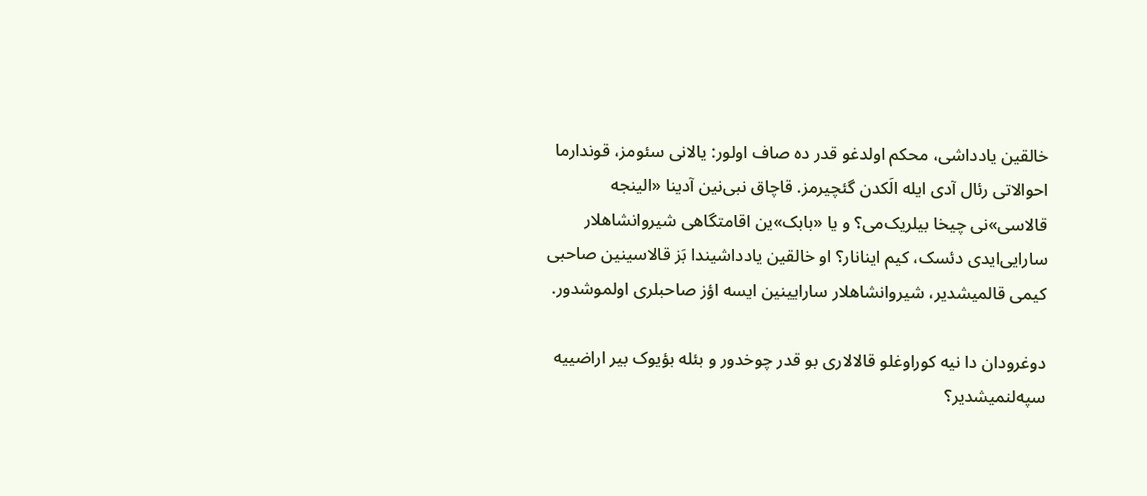خالقین یادداشی، محکم اولدغو قدر ده صاف اولور: یالانی سئومز، قوندارما احوالاتی رئال آدی ایله الَکدن گئچیرمز. قاچاق نبی‌نین آدینا «الینجه قالاسی»نی چیخا بیلریک‌می؟ و یا «بابک»ین اقامتگاهی شیروانشاهلار سارایی‌ایدی دئسک، کیم اینانار؟ او خالقین یادداشیندا بَز قالاسینین صاحبی کیمی قالمیشدیر، شیروانشاهلار سارایینین ایسه اؤز صاحبلری اولموشدور.

دوغرودان دا نیه کوراوغلو قالالاری بو قدر چوخدور و بئله بؤیوک بیر اراضییه سپه‌لنمیشدیر؟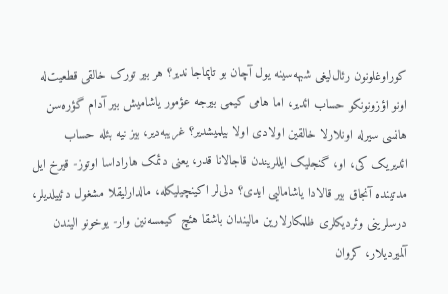کوراوغلونون رئال‌لیغی شبهه‌سینه یول آچان بو تاپماجا ندیر؟ هر بیر تورک خالقی قطعیت‌له اونو اؤزونونکو حساب ائدیر، اما هامی کیمی بیرجه عؤمور یاشامیش بیر آدام گؤره‌سن هانسی سیرله اونلارلا خالقین اولادی اولا بیلمیشدیر؟ غریبه‌دیر، بیز نیه بئله حساب ائدیریک کی، او، گنجلیک ایللریندن قاجالانا قدر، یعنی دئمک هاراداسا اوتوز- قیرخ ایل مدتینده آنجاق بیر قالادا یاشامالیی ایدی؟ دلی‌لر اکینچیلیکله، مالدارلیقلا مشغول دئییلدیلر، درسلرینی وئردیکلری ظلمکارلارین مالیندان باشقا هئچ کیمسه‌نین وار- یوخونو الیندن آلمیردیلار، کروان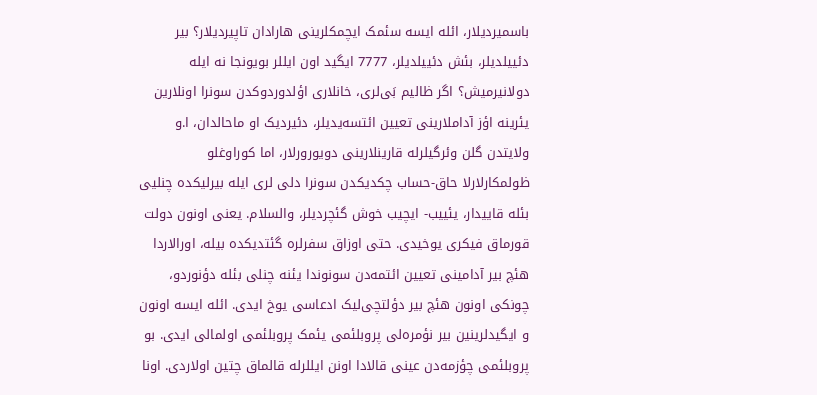باسمیردیلار، ائله ایسه سئمک ایچمکلرینی هارادان تاپیردیلار؟ بیر دئییلدیلر، بئش دئییلدیلر، 7777 ایگید اون ایللر بویونجا نه ایله دولانیرمیش؟ اگر ظالیم بَی‌لری، خانلاری اؤلدوردوکدن سونرا اونلارین یئرینه اؤز آداملارینی تعیین ائتسه‌یدیلر، دئیردیک او ماحالدان، ا.و ولایتدن گلن وئرگیلرله قارینلارینی دویورورلار، اما کوراوغلو ظولمکارلارلا حاق-حساب چکدیکدن سونرا دلی لری ایله بیرلیکده چنلیی بئله قاییدار، یئییب- ایچیب خوش گئچردیلر، والسلام. یعنی اونون دولت قورماق فیکری یوخیدی. حتی اوزاق سفرلره گئتدیکده بیله، اورالاردا هئچ بیر آدامینی تعیین ائتمه‌دن سونوندا یئنه چنلی بئله دؤنوردو، چونکی اونون هئچ بیر دؤلتچی‌لیک ادعاسی یوخ ایدی. ائله ایسه اونون و ایگیدلرینین بیر نؤمره‌لی پروبلئمی یئمک پروبلئمی اولمالی ایدی. بو پروبلئمی چؤزمه‌دن عینی قالادا اونن ایللرله قالماق چتین اولاردی. اونا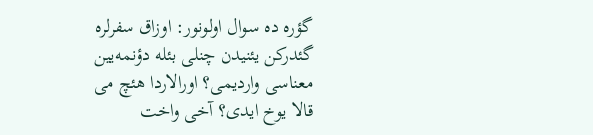گؤره ده سوال اولونور: اوزاق سفرلره گئدرکن یئنیدن چنلی بئله دؤنمه‌یین معناسی واردیمی؟ اورالاردا هئچ می قالا یوخ ایدی؟ آخی واخت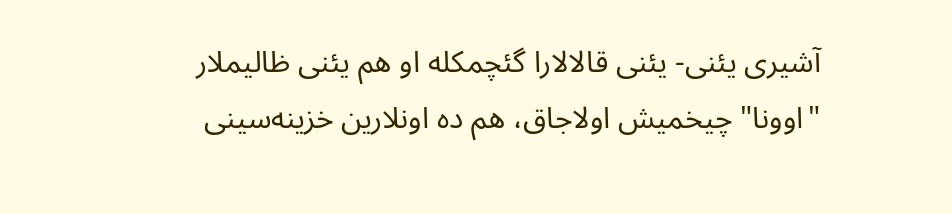آشیری یئنی- یئنی قالالارا گئچمکله او هم یئنی ظالیملار "اوونا" چیخمیش اولاجاق، هم ده اونلارین خزینه‌سینی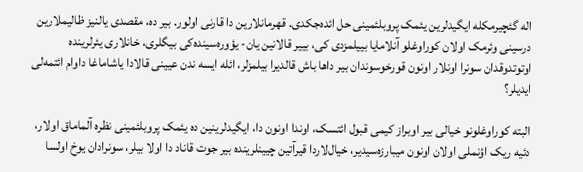اله گئچیرمکله ایگیدلرین یئمک پروبلئمینی حل ائده‌جکدی. قهرمانلارین دا قارنی اولور. بیر ده، مقصدی یالنیز ظالیملارین درسینی وئرمک اولان کوراوغلو آنلامایا بییلمزدی کی، بییر قالانین یان- یؤوره‌سینده‌کی بیگلری، خانلاری یئرلرینده اوتوتدوقدان سونرا اونلار اونون قورخوسوندان بیر داها باش قالدیرا بیلمزلر، ائله ایسه ندن عیینی قالادا یاشاماغا داوام ائتمه‌لی ایدیلر؟

البته کوراوغلونو خیالی بیر اوبراز کیمی قبول ائتسک، اوندا اونون دا، ایگیدلرینین ده یئمک پروبلئمینی نظره آلماماق اولار، دئیه ریک اؤنملی اولان اونون میبارزه‌سیدیر، خیال‌لاردا قیرآتین چیینلرینده بیر جوت قاناد دا اولا بیلر، سونرادان یوخ اولسا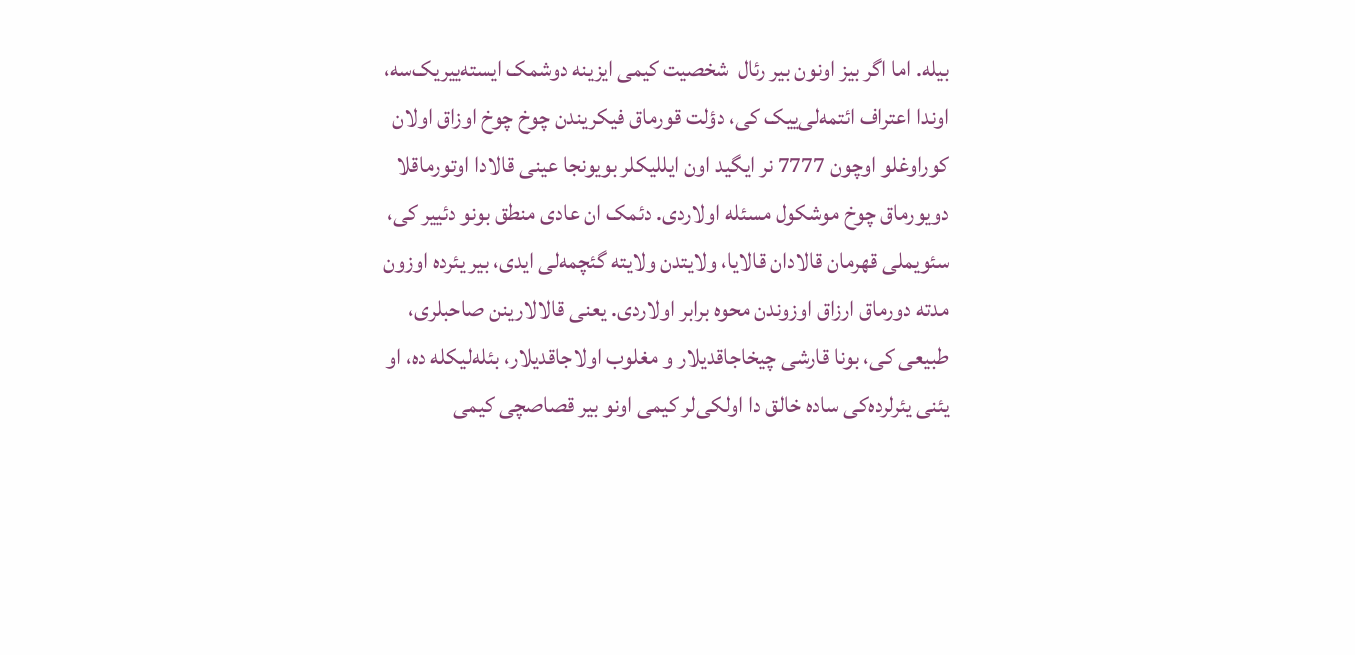بیله. اما اگر بیز اونون بیر رئال  شخصیت کیمی ایزینه دوشمک ایسته‌ییریک‌سه، اوندا اعتراف ائتمه‌لی‌ییک کی، دؤلت قورماق فیکریندن چوخ چوخ اوزاق اولان کوراوغلو اوچون 7777 نر ایگید اون ایللیکلر بویونجا عینی قالادا اوتورماقلا دویورماق چوخ موشکول مسئله اولاردی. دئمک ان عادی منطق بونو دئییر کی، سئویملی قهرمان قالادان قالایا، ولایتدن ولایته گئچمه‌لی ایدی، بیر یئرده اوزون مدته دورماق ارزاق اوزوندن محوه برابر اولاردی. یعنی قالالارینن صاحبلری، طبیعی کی، بونا قارشی چیخاجاقدیلار و مغلوب اولاجاقدیلار، بئله‌لیکله ده، او یئنی یئرلرده‌کی ساده خالق دا اولکی‌لر کیمی اونو بیر قصاصچی کیمی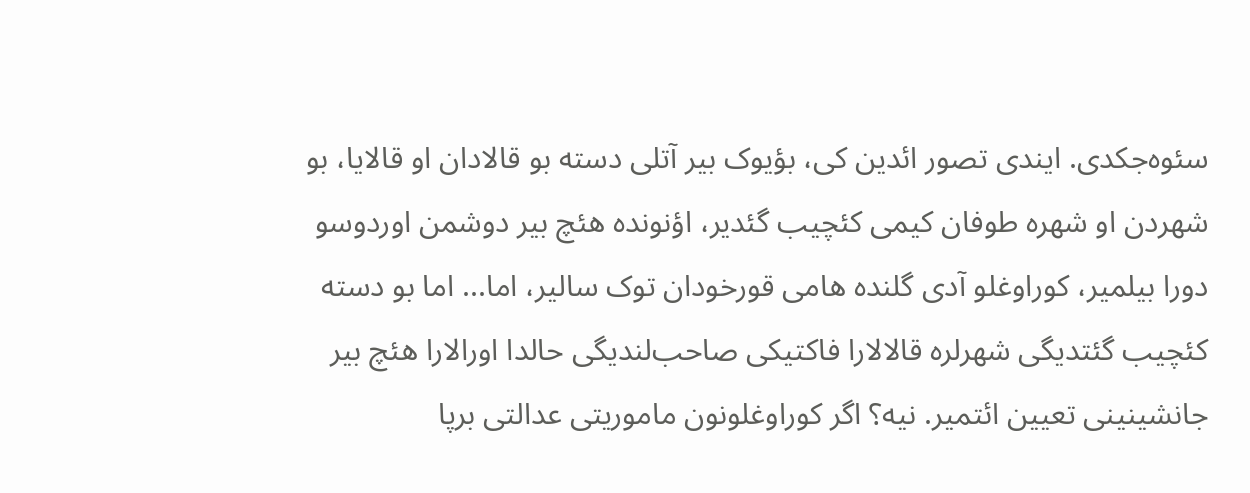سئوه‌جکدی. ایندی تصور ائدین کی، بؤیوک بیر آتلی دسته بو قالادان او قالایا، بو شهردن او شهره طوفان کیمی کئچیب گئدیر، اؤنونده هئچ بیر دوشمن اوردوسو دورا بیلمیر، کوراوغلو آدی گلنده هامی قورخودان توک سالیر، اما... اما بو دسته کئچیب گئتدیگی شهرلره قالالارا فاکتیکی صاحب‌لندیگی حالدا اورالارا هئچ بیر جانشینینی تعیین ائتمیر. نیه؟ اگر کوراوغلونون ماموریتی عدالتی برپا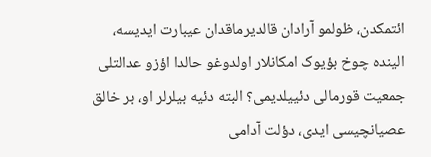ائتمکدن، ظولمو آرادان قالدیرماقدان عیبارت ایدیسه، الینده چوخ بؤیوک امکانلار اولدوغو حالدا اؤزو عدالتلی جمعیت قورمالی دئییلدیمی؟ البته دئیه بیلرلر او، بر خالق  عصیانچیسی ایدی، دؤلت آدامی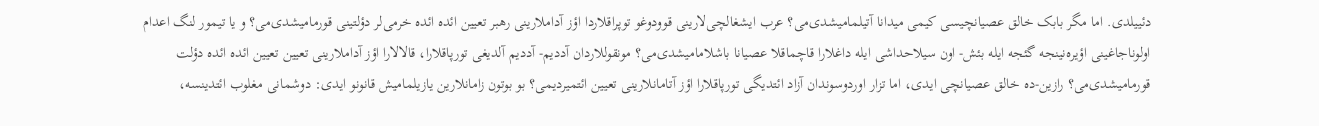دئییلدی. اما مگر بابک خالق عصیانچیسی کیمی میدانا آتیلمامیشدی‌می؟ عرب ایشغالچی‌لارینی قوودوغو توپراقلاردا اؤز آداملارینی رهبر تعیین ائده ائده خرمی‌لر دؤلتینی قورمامیشدی‌می؟ و یا تیمور لنگ اعدام اولوناجاغینی اؤیره‌نینجه گئجه ایله بئش- اون سیلاحداشی ایله داغلارا قاچماقلا عصیانا باشلامامیشدی‌می؟ مونقوللاردان آددیم- آددیم آلدیغی تورپاقلارا، قالالارا اؤز آداملارینی تعیین تعیین ائده ائده دؤلت قورمامیشدی‌می؟ رازین-ده خالق عصیانچی ایدی، اما تزار اوردوسوندان آزاد ائتدیگی تورپاقلارا اؤز آتامانلارینی تعیین ائتمیردیمی؟ بو بوتون زامانلارین یازیلمامیش قانونو ایدی: دوشمانی مغلوب ائتدینسه،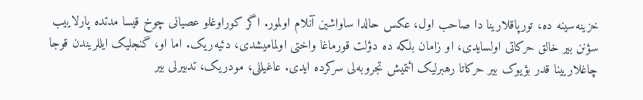خزینه‌سینه ده، تورپاقلارینا دا صاحب اول، عکس حالدا ساواشین آنلام اولمور. اگر کوراوغلو عصیانی چوخ قیسا مدتده پارلاییب سؤنن بیر خالق حرکاتی اولسایدی، او زامان بلکه ده دؤلت قورماغا واختی اولمامیشدی، دئیه‌ریک. اما او، گنجلیک ایللریندن قوجا چاغلاریینا قدر بؤیوک بیر حرکاتا رهبرلیک ائتمیش تجروبه‌لی سرکرده ایدی. عاغیللی، مودریک، تدبیرلی بیر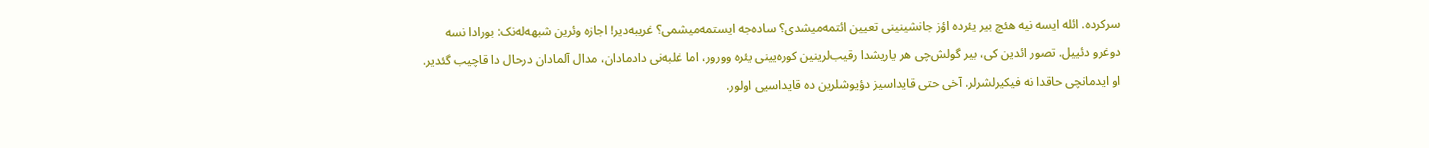سرکرده. ائله ایسه نیه هئچ بیر یئرده اؤز جانشینینی تعیین ائتمه‌میشدی؟ ساده‌جه ایستمه‌میشمی؟ غریبه‌دیر! اجازه وئرین شبهه‌له‌نک: بورادا نسه دوغرو دئییل. تصور ائدین کی، بیر گولش‌چی هر یاریشدا رقیب‌لرینین کوره‌یینی یئره وورور، اما غلبه‌نی دادمادان، مدال آلمادان درحال دا قاچیب گئدیر. او ایدمانچی حاقدا نه فیکیرلشرلر. آخی حتی قایداسیز دؤیوشلرین ده قایداسیی اولور.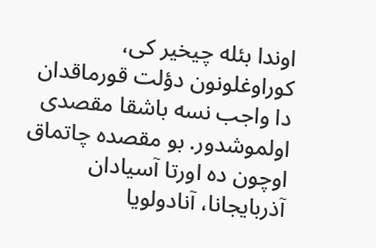اوندا بئله چیخیر کی، کوراوغلونون دؤلت قورماقدان دا واجب نسه باشقا مقصدی اولموشدور. بو مقصده چاتماق اوچون ده اورتا آسیادان آذربایجانا، آنادولویا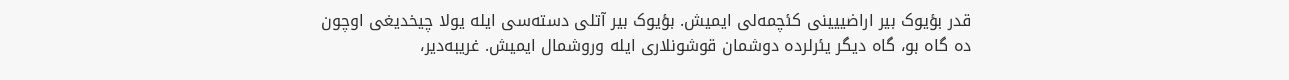قدر بؤیوک بیر اراضییینی کئچمه‌لی ایمیش. بؤیوک بیر آتلی دسته‌سی ایله یولا چیخدیغی اوچون ده گاه بو، گاه دیگر یئرلرده دوشمان قوشونلاری ایله وروشمال ایمیش. غریبه‌دیر،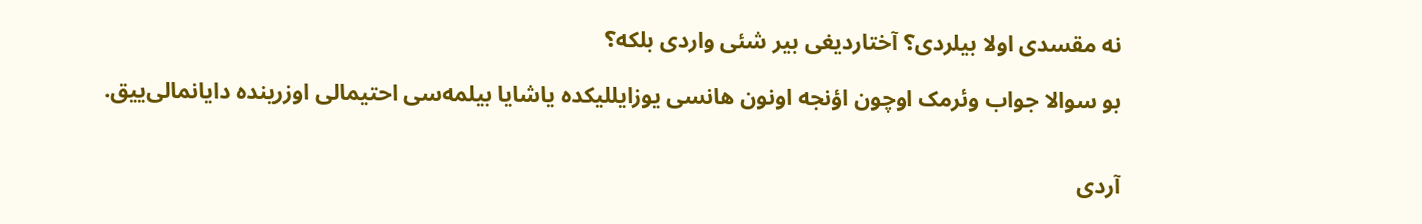نه مقسدی اولا بیلردی؟ آختاردیغی بیر شئی واردی بلکه؟

بو سوالا جواب وئرمک اوچون اؤنجه اونون هانسی یوزایللیکده یاشایا بیلمه‌سی احتیمالی اوزرینده دایانمالی‌ییق.


آردی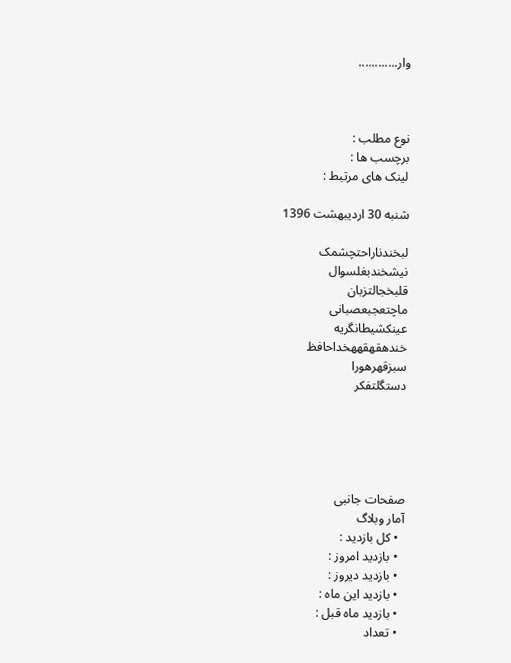وار............



نوع مطلب :
برچسب ها :
لینک های مرتبط :

شنبه 30 اردیبهشت 1396

لبخندناراحتچشمک
نیشخندبغلسوال
قلبخجالتزبان
ماچتعجبعصبانی
عینکشیطانگریه
خندهقهقههخداحافظ
سبزقهرهورا
دستگلتفکر





صفحات جانبی
آمار وبلاگ
  • کل بازدید :
  • بازدید امروز :
  • بازدید دیروز :
  • بازدید این ماه :
  • بازدید ماه قبل :
  • تعداد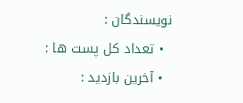نویسندگان :
  • تعداد کل پست ها :
  • آخرین بازدید :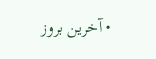• آخرین بروز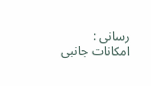رسانی :
امکانات جانبی